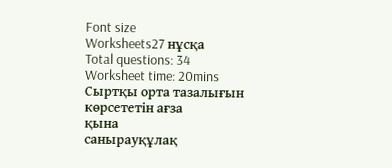Font size
Worksheets27 нұсқа
Total questions: 34
Worksheet time: 20mins
Сыртқы орта тазалығын көрсететін ағза
қына
санырауқұлақ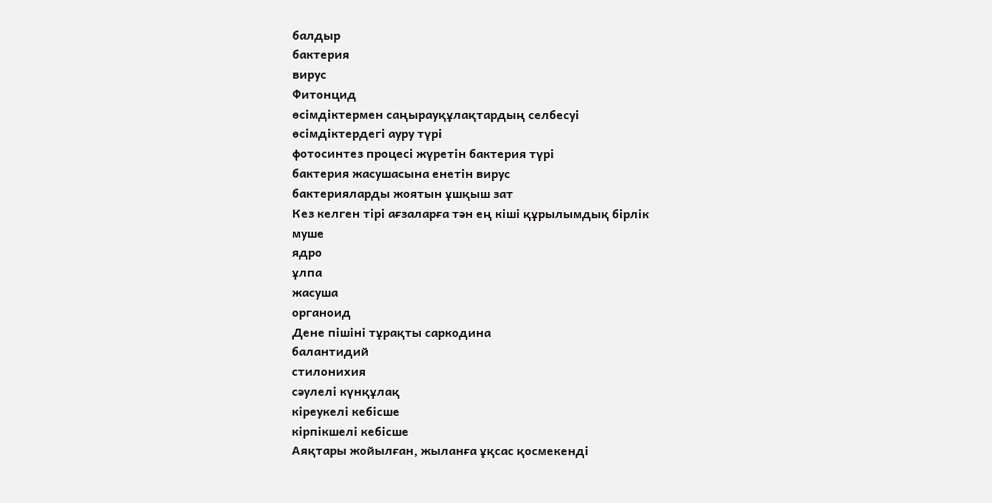балдыр
бактерия
вирус
Фитонцид
өсімдіктермен саңырауқұлақтардың селбесуі
өсімдіктердегі ауру түрі
фотосинтез процесі жүретін бактерия түрі
бактерия жасушасына енетін вирус
бактерияларды жоятын ұшқыш зат
Кез келген тірі ағзаларға тән ең кіші құрылымдық бірлік
муше
ядро
ұлпа
жасуша
органоид
Дене пішіні тұрақты саркодина
балантидий
стилонихия
сәулелі күнқұлақ
кіреукелі кебісше
кірпікшелі кебісше
Аяқтары жойылған, жыланға ұқсас қосмекенді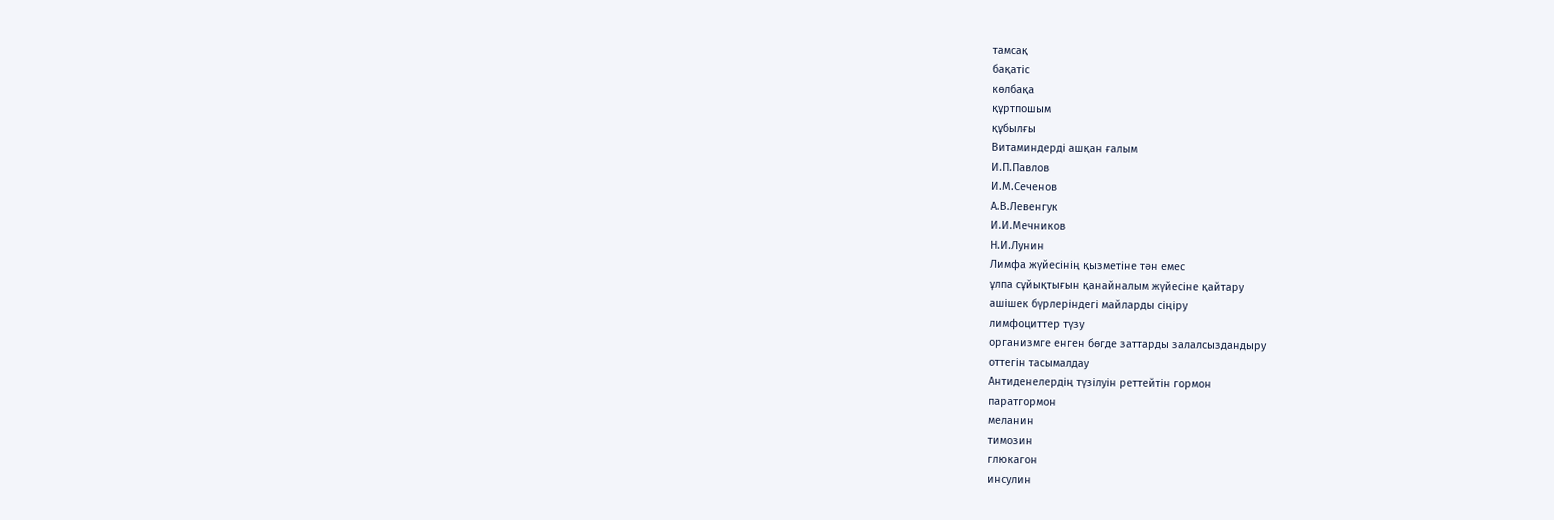тамсақ
бақатіс
көлбақа
құртпошым
құбылғы
Витаминдерді ашқан ғалым
И.П.Павлов
И.М.Сеченов
А.В.Левенгук
И.И.Мечников
Н.И.Лунин
Лимфа жүйесінің қызметіне тән емес
ұлпа сұйықтығын қанайналым жүйесіне қайтару
ашішек бүрлеріндегі майларды сіңіру
лимфоциттер түзу
организмге енген бөгде заттарды залалсыздандыру
оттегін тасымалдау
Антиденелердің түзілуін реттейтін гормон
паратгормон
меланин
тимозин
глюкагон
инсулин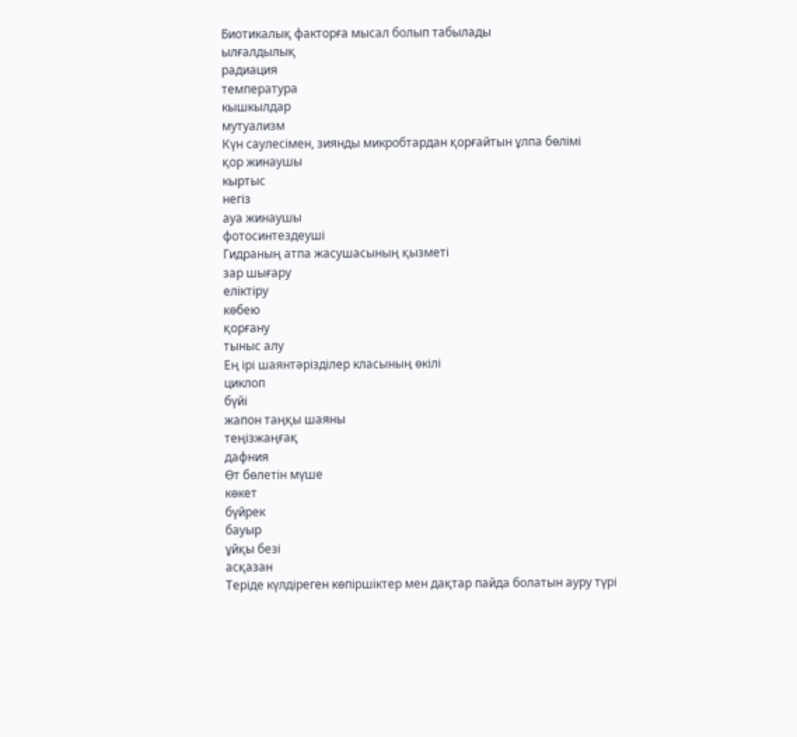Биотикалық факторға мысал болып табылады
ылғалдылық
радиация
температура
кышкылдар
мутуализм
Күн саулесімен, зиянды микробтардан қорғайтын ұлпа бөлімі
қор жинаушы
кыртыс
негіз
ауа жинаушы
фотосинтездеуші
Гидраның атпа жасушасының қызметі
зар шығару
еліктіру
көбею
қорғану
тыныс алу
Ең ірі шаянтәрізділер класының өкілі
циклоп
бүйі
жапон таңқы шаяны
теңізжаңғақ
дафния
Өт бөлетін мүше
көкет
бүйрек
бауыр
ұйқы безі
асқазан
Теріде күлдіреген көпіршіктер мен дақтар пайда болатын ауру түрі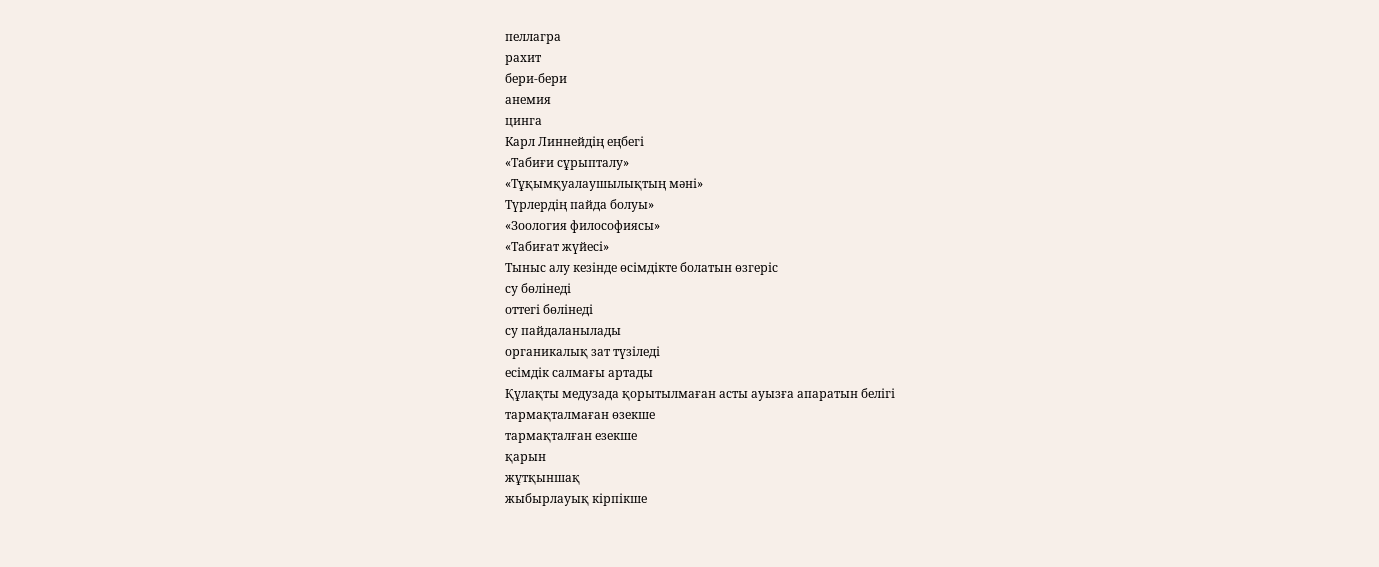пеллагра
рахит
бери-бери
анемия
цинга
Карл Линнейдің еңбегі
«Табиғи сұрыпталу»
«Тұқымқуалаушылықтың мәні»
Түрлердің пайда болуы»
«Зоология философиясы»
«Табиғат жүйесі»
Тыныс алу кезінде өсімдікте болатын өзгеріс
су бөлінеді
оттегі бөлінеді
су пайдаланылады
органикалық зат түзіледі
есімдік салмағы артады
Құлақты медузада қорытылмаған асты ауызға апаратын белігі
тармақталмаған өзекше
тармақталған езекше
қарын
жұтқыншақ
жыбырлауық кірпікше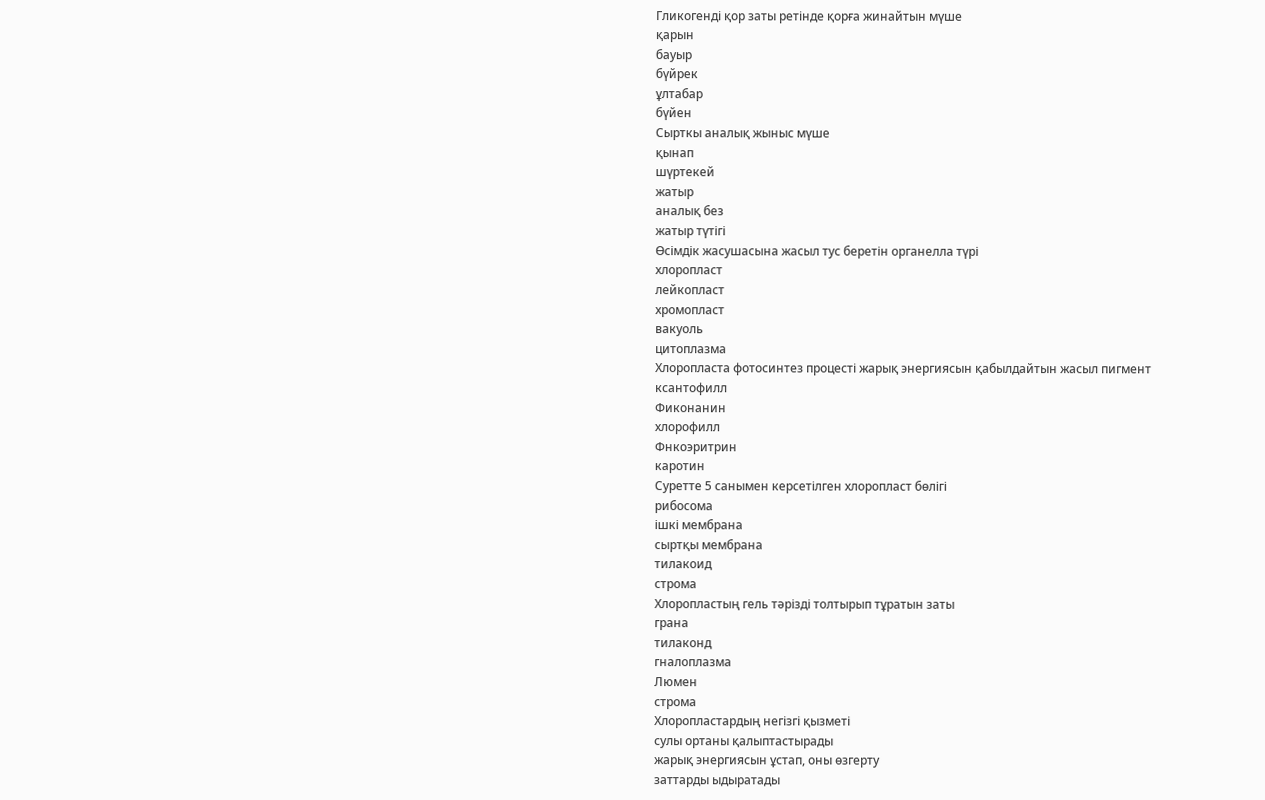Гликогенді қор заты ретінде қорға жинайтын мүше
қарын
бауыр
бүйрек
ұлтабар
бүйен
Сырткы аналық жыныс мүше
қынап
шүртекей
жатыр
аналық без
жатыр түтігі
Өсімдік жасушасына жасыл тус беретін органелла түрі
хлоропласт
лейкопласт
хромопласт
вакуоль
цитоплазма
Хлоропласта фотосинтез процесті жарық энергиясын қабылдайтын жасыл пигмент
ксантофилл
Фиконанин
хлорофилл
Фнкоэритрин
каротин
Суретте 5 санымен керсетілген хлоропласт бөлігі
рибосома
ішкі мембрана
сыртқы мембрана
тилакоид
строма
Хлоропластың гель тәрізді толтырып тұратын заты
грана
тилаконд
гналоплазма
Люмен
строма
Хлоропластардың негізгі қызметі
сулы ортаны қалыптастырады
жарық энергиясын ұстап, оны өзгерту
заттарды ыдыратады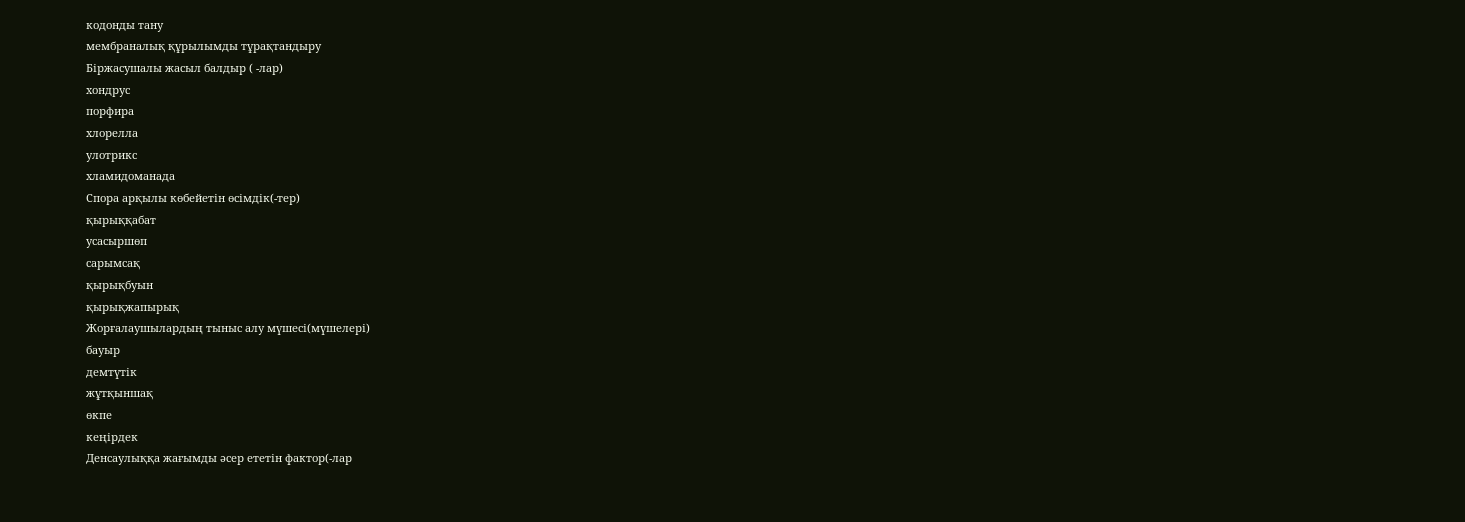кодонды тану
мембраналық құрылымды тұрақтандыру
Біржасушалы жасыл балдыр ( -лар)
хондрус
порфира
хлорелла
улотрикс
хламидоманада
Спора арқылы көбейетін өсімдік(-тер)
қырыққабат
усасыршөп
сарымсақ
қырықбуын
қырықжапырық
Жорғалаушылардың тыныс алу мүшесі(мүшелері)
бауыр
демтүтік
жұтқыншақ
өкпе
кеңірдек
Денсаулыққа жағымды әсер ететін фактор(-лар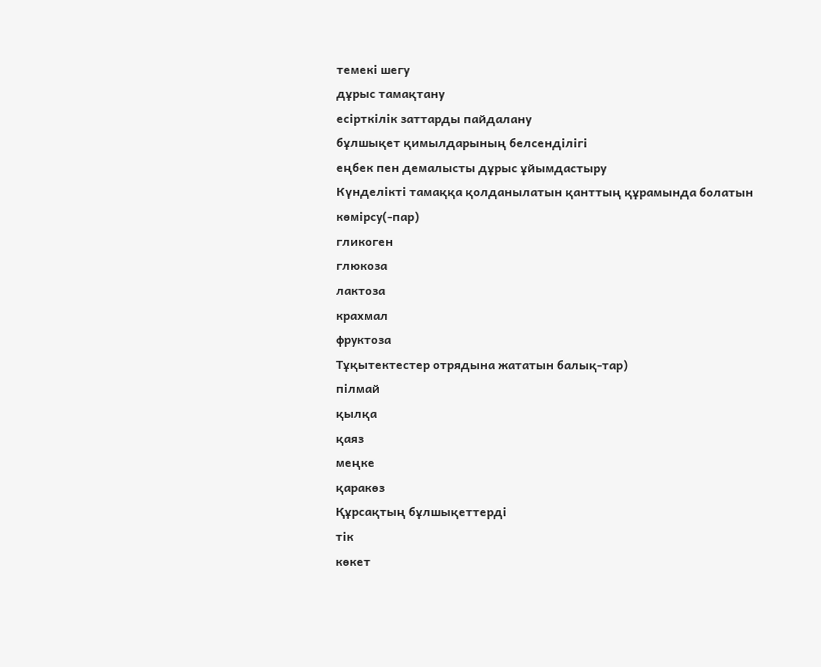темекі шегу
дұрыс тамақтану
есірткілік заттарды пайдалану
бұлшықет қимылдарының белсенділігі
еңбек пен демалысты дұрыс ұйымдастыру
Күнделікті тамаққа қолданылатын қанттың құрамында болатын көмірсу(-пар)
гликоген
глюкоза
лактоза
крахмал
фруктоза
Тұқытектестер отрядына жататын балық-тар)
пілмай
қылқа
қаяз
меңке
қаракөз
Құрсақтың бұлшықеттерді
тік
көкет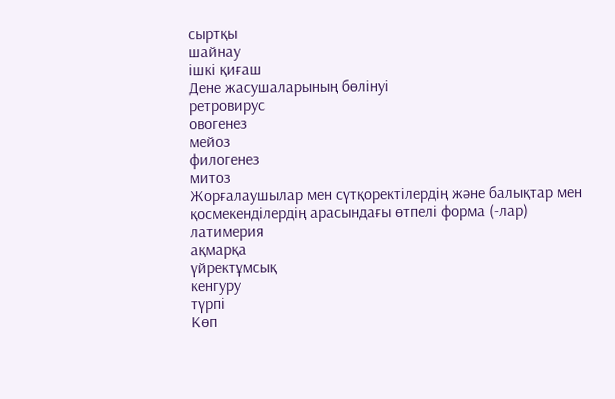сыртқы
шайнау
ішкі қиғаш
Дене жасушаларының бөлінуі
ретровирус
овогенез
мейоз
филогенез
митоз
Жорғалаушылар мен сүтқоректілердің және балықтар мен қосмекенділердің арасындағы өтпелі форма (-лар)
латимерия
ақмарқа
үйректұмсық
кенгуру
түрпі
Көп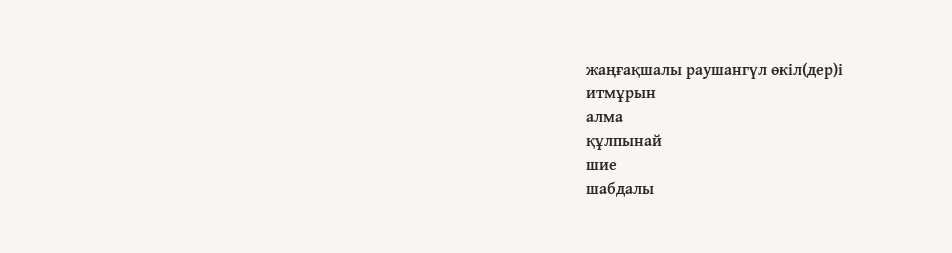жаңғақшалы раушангүл өкіл(дер)і
итмұрын
алма
құлпынай
шие
шабдалы